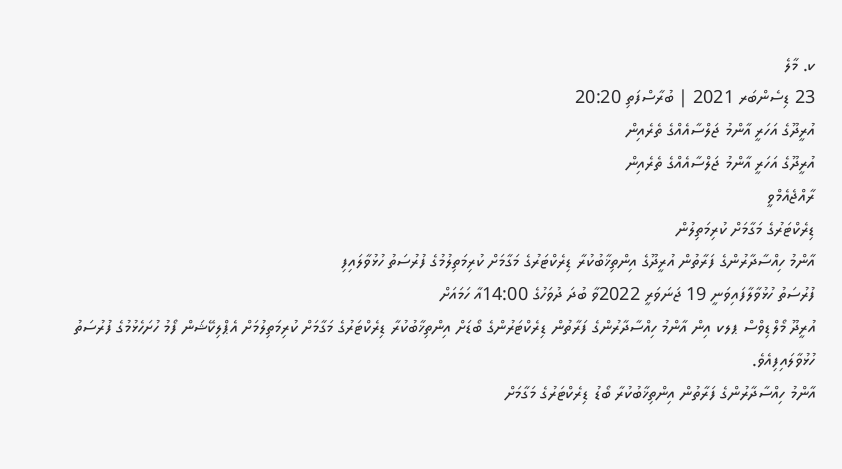ކ. މާލެ
23 ޑިސެންބަރ 2021 | ބުރާސްފަތި 20:20
އުރީދޫގެ އަހަރީ އާންމު ޖަލްސާއެއްގެ ތެރެއިން
އުރީދޫގެ އަހަރީ އާންމު ޖަލްސާއެއްގެ ތެރެއިން
ރާއްޖެއެމްވީ
ޑިރެކްޓަރުގެ މަގާމަށް ކުރިމަތިލުން
އާންމު ހިއްސާދާރުންގެ ފަރާތުން އުރީދޫގެ އިންތިޚާބުކުރާ ޑިރެކްޓަރުގެ މަގާމަށް ކުރިމަތިލުމުގެ ފުރުސަތު ހުޅުވާލައިފި
ފުރުސަތު ހުޅުވާލާފައިވަނީ 19 ޖަނަވަރީ 2022ވާ ބުދަ ދުވަހުގެ 14:00އާ ހަމައަށް
އުރީދޫ މޯލްޑިވްސް ޕލކ އިން އާންމު ހިއްސާދާރުންގެ ފަރާތުން ޑިރެކްޓަރުންގެ ބޯޑަށް އިންތިޚާބުކުރާ ޑިރެކްޓަރުގެ މަގާމަށް ކުރިމަތިލުމަށް އެޕްލިކޭޝަން ފޯމު ހުށަހެޅުމުގެ ފުރުސަތު ހުޅުވާލައިފިއެވެ.
އާންމު ހިއްސާދާރުންގެ ފަރާތުން އިންތިޚާބުކުރާ ބޯޑު ޑިރެކްޓަރުގެ މަގާމަށް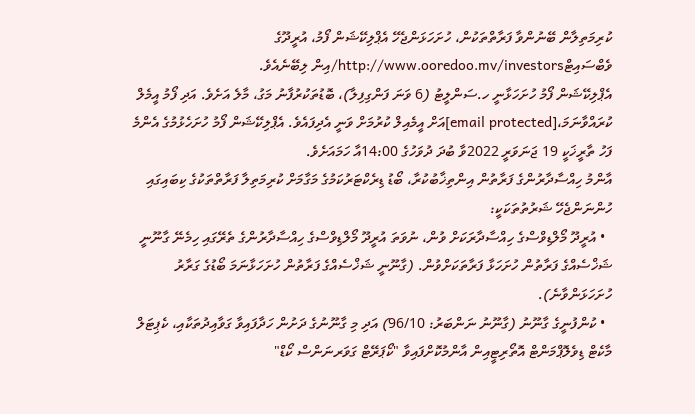ކުރިމަތިލާން ބޭނުންވާ ފަރާތްތަކުން، ހުށަހަޅަންޖެހޭ އެޕްލިކޭޝަން ފޯމު، އުރީދޫގެ ވެބްސައިޓްhttp://www.ooredoo.mv/investors/އިން ލިބޭނެއެވެ.
އެޕްލިކޭޝަން ފޯމު ހުށަހަޅާނީ ހ.ސަންލީޓު (6 ވަނަ ފަންގިފިލާ)، ބޮޑުތަކުރުފާނު މަގު، މާލެ އަށެވެ. އަދި ފޯމު އީމެލް ކުރައްވާނަމަ،[email protected]އަށް އީމެއިލް ކުރުމަށް ވަނީ އެދިފައެވެ. އެޕްލިކޭޝަން ފޯމު ހުށަހެޅުމުގެ އެންމެ ފަހު ތާރީޚަކީ 19 ޖަނަވަރީ 2022ވާ ބުދަ ދުވަހުގެ 14:00އާ ހަމައަށެވެ.
އާންމު ހިއްސާދާރުންގެ ފަރާތުން އިންތިޚާބުކުރާ، ބޯޑު ޑިރެކްޓަރުކަމުގެ މަގާމަށް ކުރިމަތިލާ ފަރާތްތަކުގެ ކިބައިގައި ހުންނަންޖެހޭ ޝަރުތުތަކަކީ:
  • އުރީދޫ މޯލްޑިވްސްގެ ހިއްސާދާރަކަށް ވުން، ނުވަތަ އުރީދޫ މޯލްޑިވްސްގެ ހިއްސާދާރުންގެ ތެރޭގައި ހިމެނޭ ގާނޫނީ ޝަޚްސެއްގެ ފަރާތުން ހުށަހަޅާ ފަރާތަކަށްވުން. (ގާނޫނީ ޝަޚްސެއްގެ ފަރާތުން ހުށަހަޅާނަމަ ބޯޑުގެ ގަރާރު ހުށަހަޅަންވާނެ).
  • ކުންފުނީގެ ގާނޫނު (ގާނޫނު ނަންބަރު: 96/10) އަދި މި ގާނޫނުގެ ދަށުން ހަދާފައިވާ ގަވާއިދުތަކާއި، ކެޕިޓަލް މާކެޓް ޑިވެލޮޕްމަންޓް އޮތޯރިޓީއިން އާންމުކޮށްފައިވާ "ކޯޕަރޭޓް ގަވަރނަންސް ކޯޑް"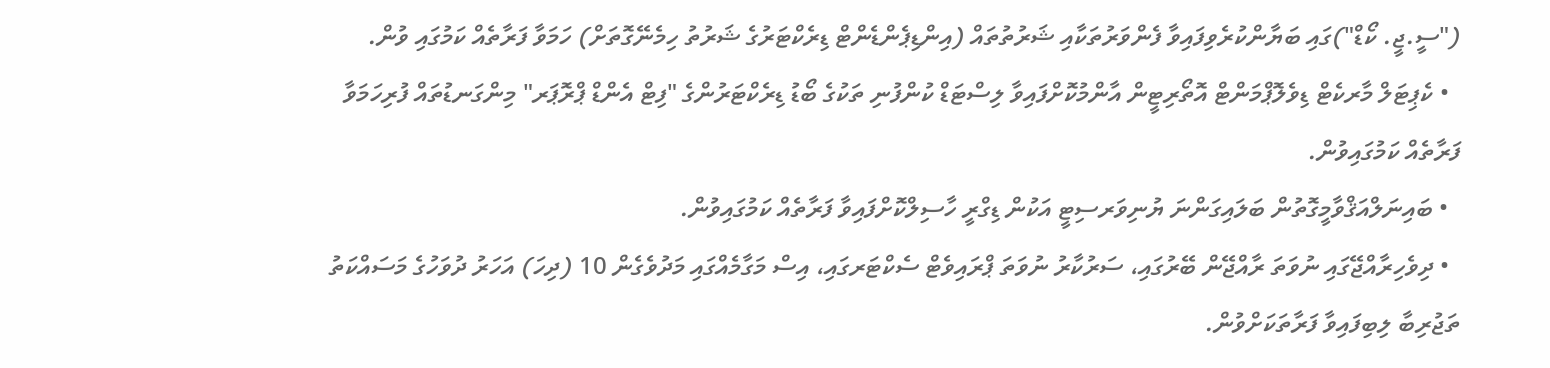("ސީ.ޖީ. ކޯޑް")ގައި ބަޔާންކުރެވިފައިވާ ފެންވަރުތަކާއި ޝަރުތުތައް (އިންޑިޕެންޑެންޓް ޑިރެކްޓަރުގެ ޝަރުތު ހިމެނޭގޮތަށް) ހަމަވާ ފަރާތެއް ކަމުގައި ވުން.
  • ކެޕިޓަލް މާރކެޓް ޑިވެލޮޕްމަންޓް އޮތޯރިޓީން އާންމުކޮށްފައިވާ ލިސްޓަޑް ކުންފުނި ތަކުގެ ބޯޑު ޑިރެކްޓަރުންގެ "ފިޓް އެންޑް ޕްރޮޕަރ" މިންގަނޑުތައް ފުރިހަމަވާ ފަރާތެއް ކަމުގައިވުން.
  • ބައިނަލްއަޤްވާމީގޮތުން ބަލައިގަންނަ ޔުނިވަރސިޓީ އަކުން ޑިގްރީ ހާސިލްކޮށްފައިވާ ފަރާތެއް ކަމުގައިވުން.
  • ދިވެހިރާއްޖޭގައި ނުވަތަ ރާއްޖޭން ބޭރުގައި، ސަރުކާރު ނުވަތަ ޕްރައިވެޓް ސެކްޓަރގައި، އިސް މަގާމެއްގައި މަދުވެގެން 10 (ދިހަ) އަހަރު ދުވަހުގެ މަސައްކަތު ތަޖުރިބާ ލިބިފައިވާ ފަރާތަކަށްވުން.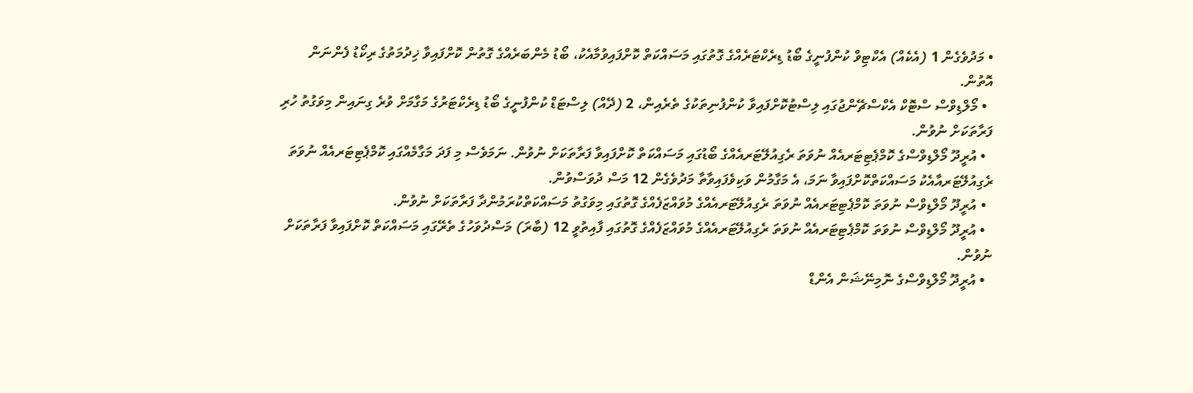• މަދުވެގެން 1 (އެކެއް) އެކްޓިވް ކުންފުނީގެ ބޯޑު ޑިރެކްޓަރެއްގެ ގޮތުގައި މަސައްކަތް ކޮށްފައިވުމާއެކު، ބޯޑު މެންބަރެއްގެ ގޮތުން ކޮށްފައިވާ ޚިދުމަތުގެ ރިކޯޑު ފެންނަން އޮތުން.
  • މޯލްޑިވްސް ސްޓޮކް އެކްސްޗޭންޖުގައި ލިސްޓުކޮށްފައިވާ ކުންފުނިތަކުގެ ތެރެއިން، 2 (ދޭއް) ލިސްޓަޑް ކުންފުނީގެ ބޯޑު ޑިރެކްޓަރުގެ މަގާމަށް ވުރެ ގިނައިން މިވަގުތު ހުރި ފަރާތަކަށް ނުވުން.
  • އުރީދޫ މޯލްޑިވްސްގެ ކޮމްޕެޓިޓަރއެއް ނުވަތަ ރެގިއުލޭޓަރއެއްގެ ބޯޑުގައި މަސައްކަތް ކޮށްފައިވާ ފަރާތަކަށް ނުވުން. ނަމަވެސް މި ފަދަ މަގާމެއްގައި ކޮމްޕެޓިޓަރއެއް ނުވަތަ ރެގިއުލޭޓަރއާއެކު މަސައްކަތްކޮށްފައިވާ ނަމަ، އެ މަގާމުން ވަކިވެފައިވާތާ މަދުވެގެން 12 މަސް ދުވަސްވުން.
  • އުރީދޫ މޯލްޑިވްސް ނުވަތަ ކޮމްޕެޓިޓަރއެއް ނުވަތަ ރެގިއުލޭޓަރއެއްގެ މުވައްޒަފެއްގެ ގޮތުގައި މިވަގުތު މަސައްކަތްކުރަމުންދާ ފަރާތަކަށް ނުވުން.
  • އުރީދޫ މޯލްޑިވްސް ނުވަތަ ކޮމްޕެޓިޓަރއެއް ނުވަތަ ރެގިއުލޭޓަރއެއްގެ މުވައްޒަފެއްގެ ގޮތުގައި ފާއިތުވީ 12 (ބާރަ) މަސްދުވަހުގެ ތެރޭގައި މަސައްކަތް ކޮށްފައިވާ ފަރާތަކަށް ނުވުން.
  • އުރީދޫ މޯލްޑިވްސްގެ ނޮމިނޭޝަން އެންޑް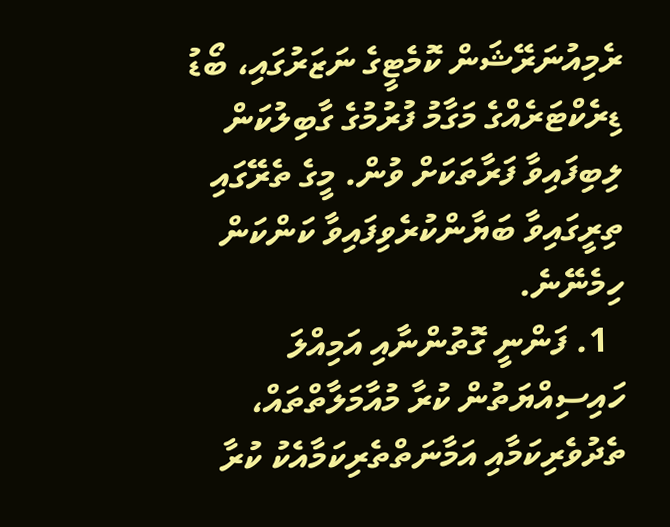ރެމިއުނަރޭޝަން ކޮމެޓީގެ ނަޒަރުގައި، ބޯޑު ޑިރެކްޓަރެއްގެ މަގާމު ފުރުމުގެ ގާބިލުކަން ލިބިފައިވާ ފަރާތަކަށް ވުން. މީގެ ތެރޭގައި ތިރީގައިވާ ބަޔާންކުރެވިފައިވާ ކަންކަން ހިމެނޭނެ.
  1. ފަންނީ ގޮތުންނާއި އަމިއްލަ ހައިސިއްޔަތުން ކުރާ މުއާމަލާތްތައް، ތެދުވެރިކަމާއި އަމާނަތްތެރިކަމާއެކު ކުރާ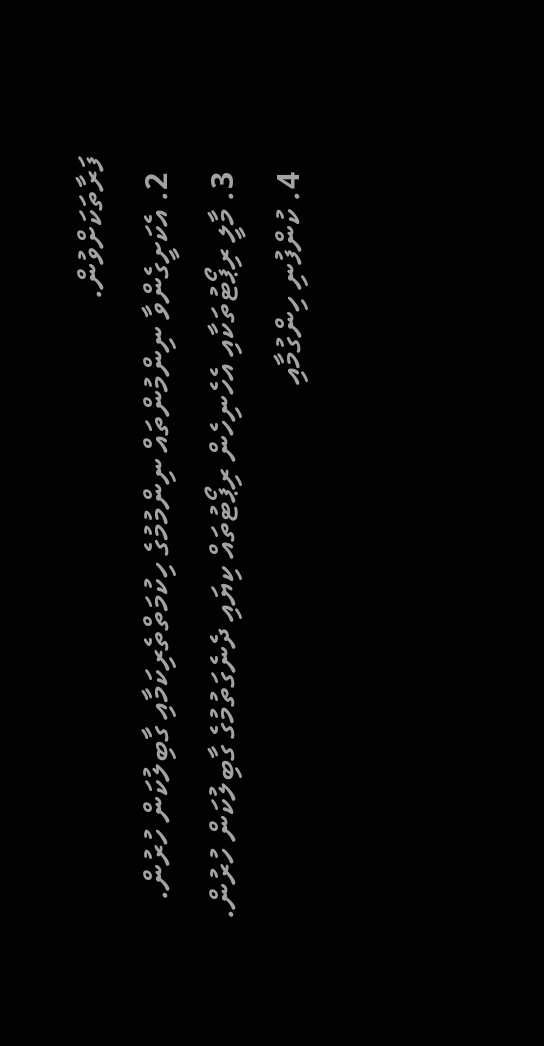ފަރާތަކަށްވުން.
  2. އެކަށީގެންވާ ނިންމުންތައް ނިންމުމުގެ ހިކުމަތްތެރިކަމާއި ގާބިލުކަން ހުރުން.
  3. މާލީ ރިޕޯޓުތަކާއި އެހެނިހެން ރިޕޯޓުތައް ކިޔައި ދެނެގަތުމުގެ ގާބިލުކަން ހުރުން.
  4. ކުންފުނި ހިންގުމާއި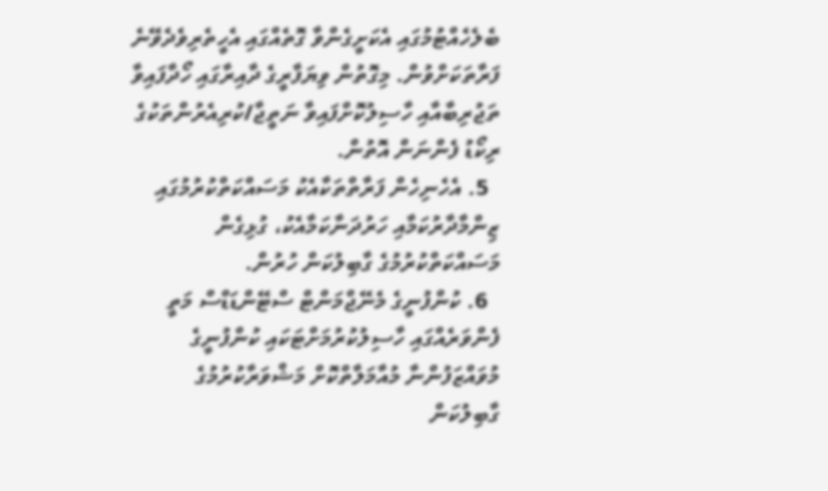ބެލެހެއްޓުމުގައި އެކަށީގެންވާ ގޮތެއްގައި އެހީތެރިވެދެވޭނެ ފަރާތަކަށްވުން. މިގޮތުން ވިޔަފާރީގެ ދާއިރާގައި ހޯދާފައިވާ ތަޖުރިބާއާއި ހާސިލުކޮށްފައިވާ ނަތީޖާ/ކުރިއެރުންތަކުގެ ރިކޯޑު ފެންނަން އޮތުން.
  5. އެހެނިހެން ފަރާތްތަކާއެކު މަސައްކަތްކުރުމުގައި ޒިންމާދާރުކަމާއި ހަރުދަނާކަމާއެކު، ގުޅިގެން މަސައްކަތްކުރުމުގެ ގާބިލުކަން ހުރުން.
  6. ކުންފުނީގެ މެނޭޖްމަންޓް ސްޓޭންޑަޑްސް މަތީ ފެންވަރެއްގައި ހާސިލުކުރުމަށްޓަކައި ކުންފުނީގެ މުވައްޒަފުންނާ މުއާމަލާތްކޮށް މަޝްވަރާކުރުމުގެ ގާބިލުކަން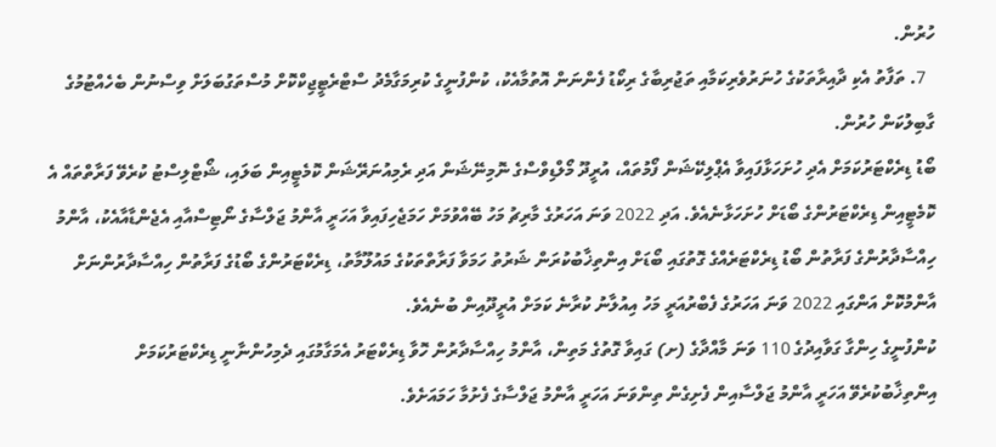ހުރުން.
  7. ތަފާތު އެކި ދާއިރާތަކުގެ ހުނަރުވެރިކަމާއި ތަޖުރިބާގެ ރިކޯޑު ފެންނަން އޮތުމާއެކު، ކުންފުނީގެ ކުރިމަގާމެދު ސްޓްރެޓީޖިކްކޮށް މުސްތަގުބަލަށް ވިސްނުން ބެހެއްޓުމުގެ ގާބިލުކަން ހުރުން.
ބޯޑު ޑިރެކްޓަރުކަމަށް އެދި ހުށަހަޅާފައިވާ އެޕްލިކޭޝަން ފޯމުތައް، އުރީދޫ މޯލްޑިވްސްގެ ނޮމިނޭޝަން އަދި ރެމިއުނަރޭޝަން ކޮމެޓީއިން ބަލައި، ޝޯޓްލިސްޓު ކުރެވޭ ފަރާތްތައް އެ ކޮމެޓީއިން ޑިރެކްޓަރުންގެ ބޯޑަށް ހުށަހަޅާނެއެވެ. އަދި 2022 ވަނަ އަހަރުގެ މާރިޗު މަހު ބޭއްވުމަށް ހަމަޖެހިފައިވާ އަހަރީ އާންމު ޖަލްސާގެ ނޯޓިސްއާއި އެޖެންޑާއާއެކު، އާންމު ހިއްސާދާރުންގެ ފަރާތުން ބޯޑު ޑިރެކްޓަރެއްގެ ގޮތުގައި ބޯޑަށް އިންތިޚާބުކުރަން ޝަރުތު ހަމަވާ ފަރާތްތަކުގެ މައުލޫމާތު، ޑިރެކްޓަރުންގެ ބޯޑުގެ ފަރާތުން ހިއްސާދާރުންނަށް އާންމުކޮށް އަންގައި 2022 ވަނަ އަހަރުގެ ފެބްރުއަރީ މަހު އިއުލާނު ކުރާނެ ކަމަށް އުރީދޫއިން ބުނެއެވެ.
ކުންފުނީގެ ހިންގާ ގަވާއިދުގެ 110 ވަނަ މާއްދާގެ (ށ) ގައިވާ ގޮތުގެ މަތިން، އާންމު ހިއްސާދާރުން ހޮވާ ޑިރެކްޓަރު އެމަގާމުގައި ދެމިހުންނާނީ ޑިރެކްޓަރުކަމަށް އިންތިޚާބުކުރެވޭ އަހަރީ އާންމު ޖަލްސާއިން ފެށިގެން ތިންވަނަ އަހަރީ އާންމު ޖަލްސާގެ ފެށުމާ ހަމައަށެވެ.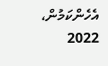އެހެންކަމުން، 2022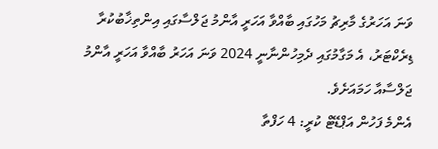ވަނަ އަހަރުގެ މާރިޗު މަހުގައި ބާއްވާ އަހަރީ އާންމު ޖަލްސާގައި އިންތިޚާބުކުރާ ޑިރެކްޓަރު، އެ މަގާމުގައި ދެމިހުންނާނީ 2024 ވަނަ އަހަރު ބާއްވާ އަހަރީ އާންމު ޖަލްސާއާ ހަމައަށެވެ.
އެންމެ ފަހުން އަޕްޑޭޓް ކުރީ: 4 ހަފްތާ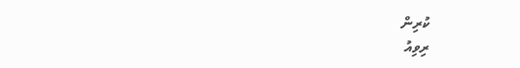ކުރިން
ރިވިއު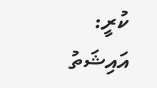ކުރީ: އައިޝަތު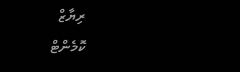ރިޔާޒް
ކޮމެންޓް